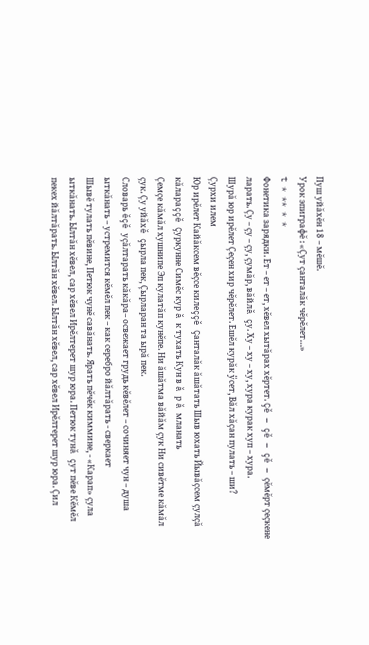Пуш уйăхĕн 18 – мĕшĕ.
Урок эпиграфĕ : «Çут çанталăк чĕрĕлет…»
t * ** * *
Фонетика зарядки. Ет – ет – ет, хĕвел хытăрах хĕртет. Çĕ – çĕ – çĕ – çĕмĕрт çеçкене ларать. Çу – çу – çу, çумăр, вăйлă çу. Ху – ху – ху, хура курак хуп – хура.
Шурă юр ирĕлет Çеçен хир чĕрĕлет. Ешĕл курăк ÿсет, Вăл хăçан пулать – ши?
Çурхи илем
Юр ирĕлет Кайăксем вĕçсе килеççĕ Çанталăк ăшăтать Шыв юхать Йывăçсем çулçă кăлараççĕ Çуркунне Симĕс кур ă к тухать Кун в ă р ă мланать
Çемçе кăмăл хушнипе Эп кулатăп кунĕпе. Ни ăшăтма вăйăм çук Ни сивĕтме кăмăл çук. Çу уйăхĕ çырла пек, Çырларан та ырă пек.
Словарь ĕçĕ уçăлтарать кăкăра– освежает грудь кĕвĕлет – сочиняет чун – душа ыткăнать – устремится кĕмĕл пек – как серебро йăлтăрать - сверкает
Шывĕ тулать пĕвине, Петюк чунĕ савăнать. Ярать пĕчĕк киммине, - «Карап» çула ыткăнать. Ылтăн хĕвел, сар хĕвел Ирĕлтерет шур юра. Петюк тунă çут пĕве Кĕмĕл пекех йăлтăрать. Ылтăн хĕвел. Ылтăн хĕвел, сар хĕвел Ирĕлтерет шур юра. Çил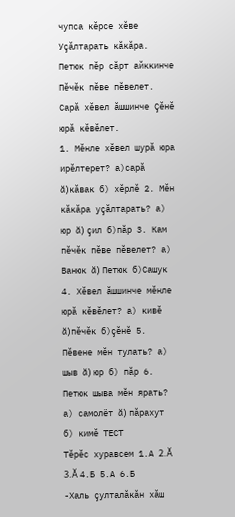чупса кĕрсе хĕве Уçăлтарать кăкăра. Петюк пĕр сăрт айккинче Пĕчĕк пĕве пĕвелет. Сарă хĕвел ăшшинче Çĕнĕ юрă кĕвĕлет.
1. Мĕнле хĕвел шурă юра ирĕлтерет? а)сарă ă)кăвак б) хĕрлĕ 2. Мĕн кăкăра уçăлтарать? а) юр ă) çил б)пăр 3. Кам пĕчĕк пĕве пĕвелет? а) Ванюк ă) Петюк б)Сашук 4. Хĕвел ăшшинче мĕнле юрă кĕвĕлет? а) кивĕ ă)пĕчĕк б)çĕнĕ 5. Пĕвене мĕн тулать? а) шыв ă) юр б) пăр 6. Петюк шыва мĕн ярать? а) самолёт ă) пăрахут б) кимĕ ТЕСТ
Тĕрĕс хуравсем 1.А 2.Ă 3.Ă 4.Б 5.А 6.Б
-Халь çулталăкăн хăш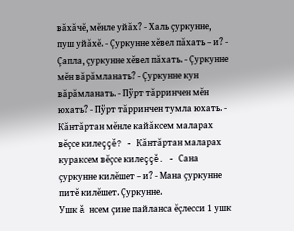вăхăчĕ, мĕнле уйăх? - Халь çуркунне, пуш уйăхĕ. - Çуркунне хĕвел пăхать – и? - Çапла, çуркунне хĕвел пăхать. - Çуркунне мĕн вăрăмланать? - Çуркунне кун вăрăмланать. - Пÿрт тăрринчен мĕн юхать? - Пÿрт тăрринчен тумла юхать. - Кăнтăртан мĕнле кайăксем маларах вĕçсе килеççĕ? - Кăнтăртан маларах кураксем вĕçсе килеççĕ. - Сана çуркунне килĕшет – и? - Мана çуркунне питĕ килĕшет. Çуркунне.
Ушк ă нсем çине пайланса ĕçлесси 1 ушк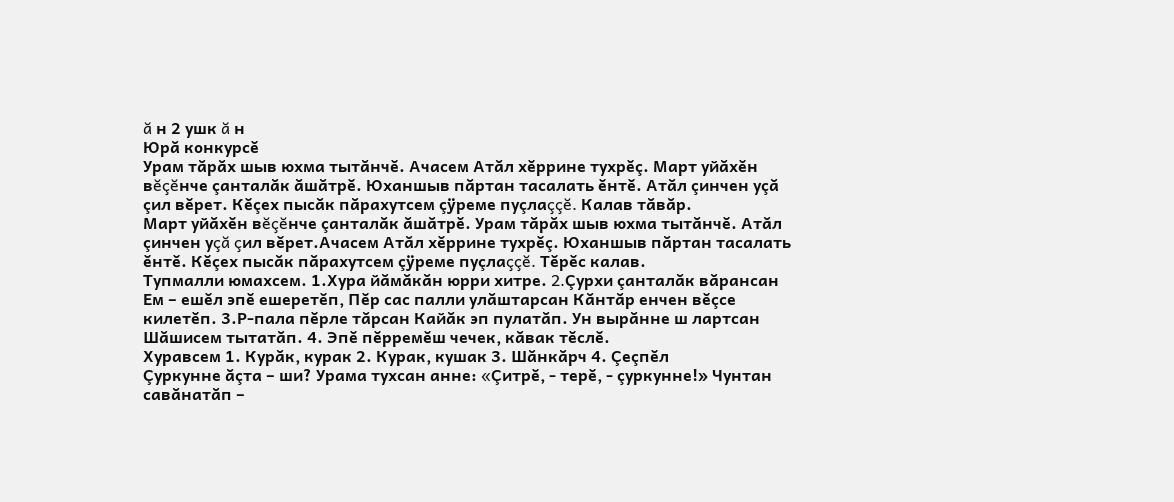ă н 2 ушк ă н
Юрă конкурсĕ
Урам тăрăх шыв юхма тытăнчĕ. Ачасем Атăл хĕррине тухрĕç. Март уйăхĕн вĕçĕнче çанталăк ăшăтрĕ. Юханшыв пăртан тасалать ĕнтĕ. Атăл çинчен уçă çил вĕрет. Кĕçех пысăк пăрахутсем çÿреме пуçлаççĕ. Калав тăвăр.
Март уйăхĕн вĕçĕнче çанталăк ăшăтрĕ. Урам тăрăх шыв юхма тытăнчĕ. Атăл çинчен уçă çил вĕрет.Ачасем Атăл хĕррине тухрĕç. Юханшыв пăртан тасалать ĕнтĕ. Кĕçех пысăк пăрахутсем çÿреме пуçлаççĕ. Тĕрĕc калав.
Тупмалли юмахсем. 1.Хура йăмăкăн юрри хитре. 2.Çурхи çанталăк вăрансан Ем – ешĕл эпĕ ешеретĕп, Пĕр сас палли улăштарсан Кăнтăр енчен вĕçсе килетĕп. 3.Р-пала пĕрле тăрсан Кайăк эп пулатăп. Ун вырăнне ш лартсан Шăшисем тытатăп. 4. Эпĕ пĕрремĕш чечек, кăвак тĕслĕ.
Хуравсем 1. Курăк, курак 2. Курак, кушак 3. Шăнкăрч 4. Çеçпĕл
Çуркунне ăçта – ши? Урама тухсан анне: «Çитрĕ, - терĕ, - çуркунне!» Чунтан савăнатăп –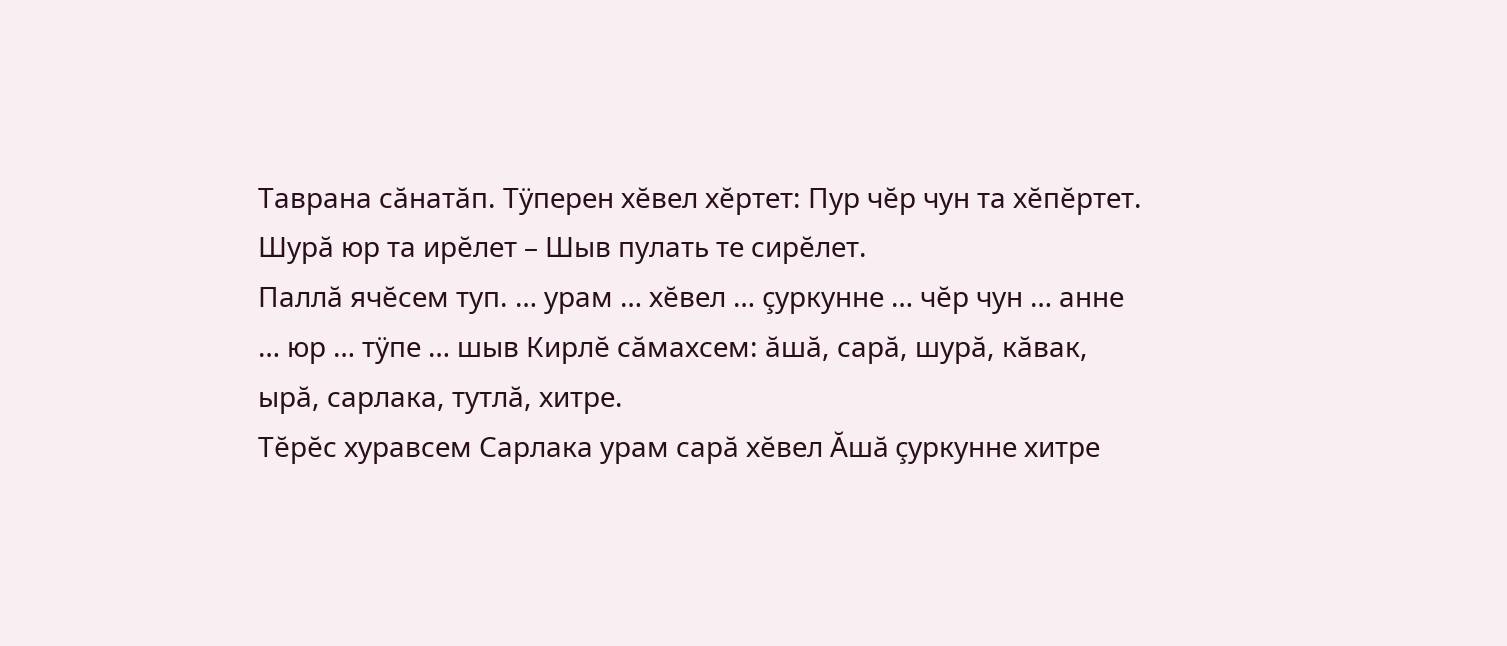Таврана сăнатăп. Тÿперен хĕвел хĕртет: Пур чĕр чун та хĕпĕртет. Шурă юр та ирĕлет – Шыв пулать те сирĕлет.
Паллă ячĕсем туп. … урам … хĕвел … çуркунне … чĕр чун … анне … юр … тÿпе … шыв Кирлĕ сăмахсем: ăшă, сарă, шурă, кăвак, ырă, сарлака, тутлă, хитре.
Тĕрĕс хуравсем Сарлака урам сарă хĕвел Ăшă çуркунне хитре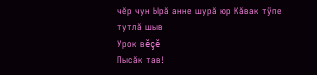чĕр чун Ырă анне шурă юр Кăвак тÿпе тутлă шыв
Урок вĕçĕ
Пысăк тав!